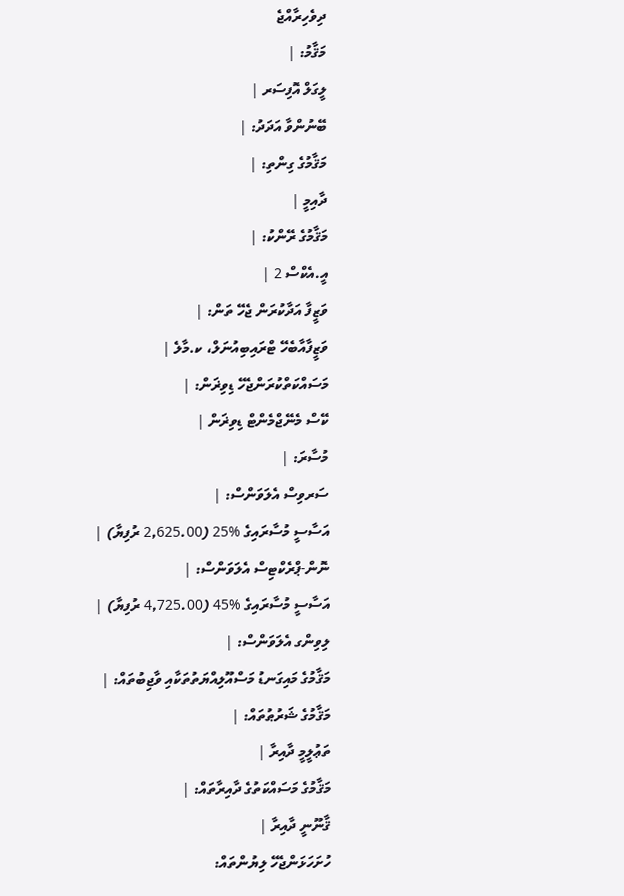ދިވެހިރާއްޖެ
މަޤާމު: |
ލީގަލް އޮފިސަރ |
ބޭނުންވާ އަދަދު: |
މަޤާމުގެ ގިންތި: |
ދާއިމީ |
މަޤާމުގެ ރޭންކު: |
އީ.އެކްސް 2 |
ވަޒީފާ އަދާކުރަން ޖެހޭ ތަން: |
ވަޒީފާއާބެހޭ ޓްރައިބިއުނަލް، ކ.މާލެ |
މަސައްކަތްކުރަންޖެހޭ ޑިވިޜަން: |
ކޭސް މެނޭޖްމެންޓް ޑިވިޜަން |
މުސާރަ: |
ސަރވިސް އެލަވަންސް: |
އަސާސީ މުސާރައިގެ %25 (2,625.00 ރުފިޔާ) |
ނޮން-ޕްރެކްޓިސް އެލަވަންސް: |
އަސާސީ މުސާރައިގެ %45 (4,725.00 ރުފިޔާ) |
ލިވިންގ އެލަވަންސް: |
މަޤާމުގެ މައިގަނޑު މަސްއޫލިއްޔަތުތަކާއި ވާޖިބުތައް: |
މަޤާމުގެ ޝަރުޠުތައް: |
ތަޢުލީމީ ދާއިރާ |
މަޤާމުގެ މަސައްކަތުގެ ދާއިރާތައް: |
ޤާނޫނީ ދާއިރާ |
ހުށަހަޅަންޖެހޭ ލިޔުންތައް: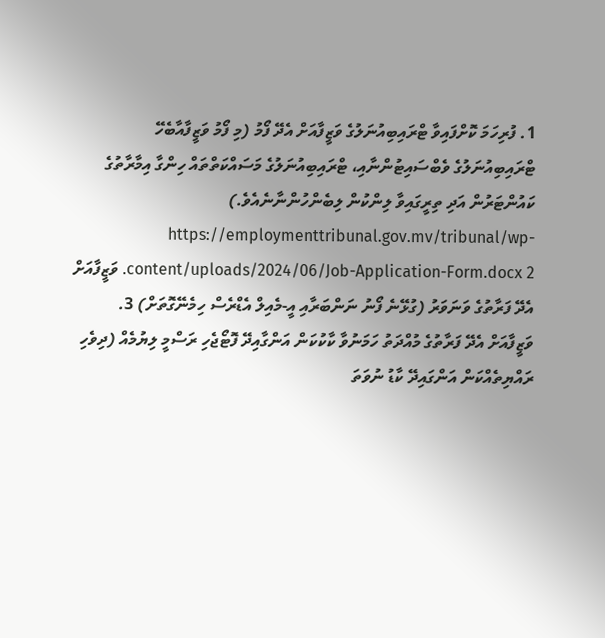1. ފުރިހަމަ ކޮށްފައިވާ ޓްރައިބިއުނަލުގެ ވަޒީފާއަށް އެދޭ ފޯމު (މި ފޯމު ވަޒީފާއާބެހޭ ޓްރައިބިއުނަލުގެ ވެބްސައިޓުންނާއި، ޓްރައިބިއުނަލުގެ މަސައްކަތްތައް ހިންގާ އިމާރާތުގެ ކައުންޓަރުން އަދި ތިރީގައިވާ ލިންކުން ލިބެންހުންނާނެއެވެ.) https://employmenttribunal.gov.mv/tribunal/wp-content/uploads/2024/06/Job-Application-Form.docx 2. ވަޒީފާއަށް އެދޭ ފަރާތުގެ ވަނަވަރު (ގުޅޭނެ ފޯނު ނަންބަރާއި އީ-މެއިލް އެޑްރެސް ހިމެނޭގޮތަށް) 3. ވަޒީފާއަށް އެދޭ ފަރާތުގެ މުއްދަތު ހަމަނުވާ ކާކުކަން އަންގާއިދޭ ފޮޓޯޖެހި ރަސްމީ ލިޔުމެއް (ދިވެހި ރައްޔިތެއްކަން އަންގައިދޭ ކާޑު ނުވަތަ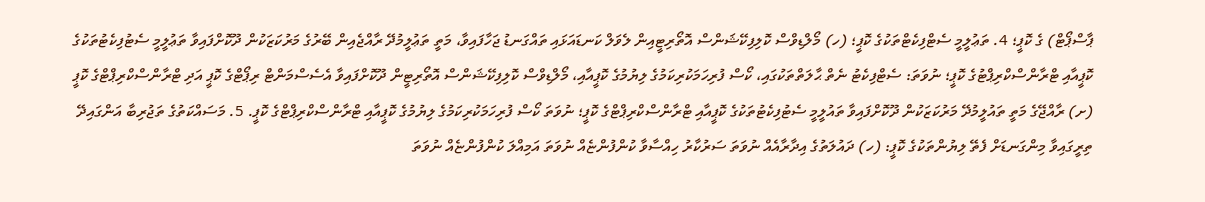ޕާސްޕޯޓް) ގެ ކޮޕީ؛ 4. ތަޢުލީމީ ސެޓްފިކެޓްތަކުގެ ކޮޕީ؛ (ހ) މޯލްޑިވްސް ކޮލިފިކޭޝަންސް އޮތޯރިޓީއިން ލެވަލް ކަނޑައަޅައި ތައްގަނޑު ޖަހާފައިވާ، މަތީ ތަޢުލީމުދޭ ރާއްޖެއިން ބޭރުގެ މަރުކަޒަކުން ދޫކޮށްފައިވާ ތަޢުލީމީ ސެޓުފިކެޓުތަކުގެ ކޮޕީއާއި ޓްރާންސްކްރިޕްޓުގެ ކޮޕީ؛ ނުވަތަ: ސެޓްފިކެޓު ނެތް ޙާލަތްތަކުގައި، ކޯސް ފުރިހަމަކުރިކަމުގެ ލިޔުމުގެ ކޮޕީއާއި، މޯލްޑިވްސް ކޮލިފިކޭޝަންސް އޮތޯރިޓީން ދޫކޮށްފައިވާ އެސެސްމަންޓް ރިޕޯޓްގެ ކޮޕީ އަދި ޓްރާންސްކްރިޕްޓްގެ ކޮޕީ (ށ) ރާއްޖޭގެ މަތީ ތައުލީމުދޭ މަރުކަޒަކުން ދޫކޮށްފައިވާ ތައުލީމީ ސެޓުފިކެޓުތަކުގެ ކޮޕީއާއި ޓްރާންސްކްރިޕްޓްގެ ކޮޕީ؛ ނުވަތަ ކޯސް ފުރިހަމަކުރިކަމުގެ ލިޔުމުގެ ކޮޕީއާއި ޓްރާންސްކްރިޕްޓްގެ ކޮޕީ. 5. މަސައްކަތުގެ ތަޖުރިބާ އަންގައިދޭ ތިރީގައިވާ މިންގަނޑަށް ފެތޭ ލިޔުންތަކުގެ ކޮޕީ: (ހ) ދައުލަތުގެ އިދާރާއެއް ނުވަތަ ސަރުކާރު ހިއްސާވާ ކުންފުންޏެއް ނުވަތަ އަމިއްލަ ކުންފުންޏެއް ނުވަތަ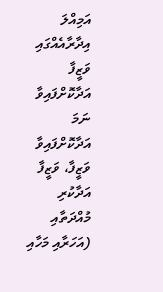އަމިއްލަ އިދާރާއެއްގައި ވަޒީފާ އަދާކޮށްފައިވާ ނަމަ އަދާކޮށްފައިވާ ވަޒީފާ، ވަޒީފާ އަދާކުރި މުއްދަތާއި (އަހަރާއި މަހާއި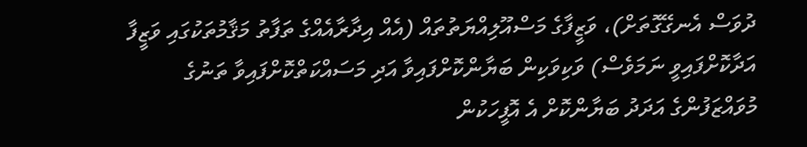ދުވަސް އެނގޭގޮތަށް)، ވަޒީފާގެ މަސްއޫލިއްޔަތުތައް (އެއް އިދާރާއެއްގެ ތަފާތު މަޤާމުތަކުގައި ވަޒީފާ އަދާކޮށްފައިވީ ނަމަވެސް) ވަކިވަކިން ބަޔާންކޮށްފައިވާ އަދި މަސައްކަތްކޮށްފައިވާ ތަނުގެ މުވައްޒަފުންގެ އަދަދު ބަޔާންކޮށް އެ އޮފީހަކުން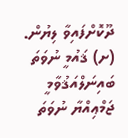ދޫކޮށްފައިވާ ލިޔުން. (ށ) ޤައުމީ ނުވަތަ ބައިނަލްއަޤުވާމީ ޖަމްޢިއްޔާ ނުވަތަ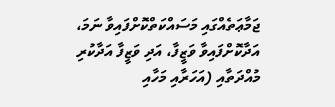ޖަމާޢަތެއްގައި މަސައްކަތްކޮށްފައިވާ ނަމަ، އަދާކޮށްފައިވާ ވަޒީފާ، އަދި ވަޒީފާ އަދާކުރި މުއްދަތާއި (އަހަރާއި މަހާއި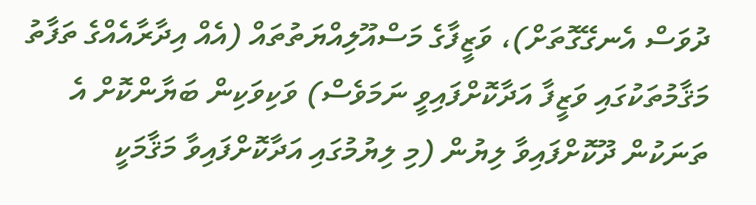ދުވަސް އެނގޭގޮތަށް)، ވަޒީފާގެ މަސްއޫލިއްޔަތުތައް (އެއް އިދާރާއެއްގެ ތަފާތު މަޤާމުތަކުގައި ވަޒީފާ އަދާކޮށްފައިވީ ނަމަވެސް) ވަކިވަކިން ބަޔާންކޮށް އެ ތަނަކުން ދޫކޮށްފައިވާ ލިޔުން (މި ލިޔުމުގައި އަދާކޮށްފައިވާ މަޤާމަކީ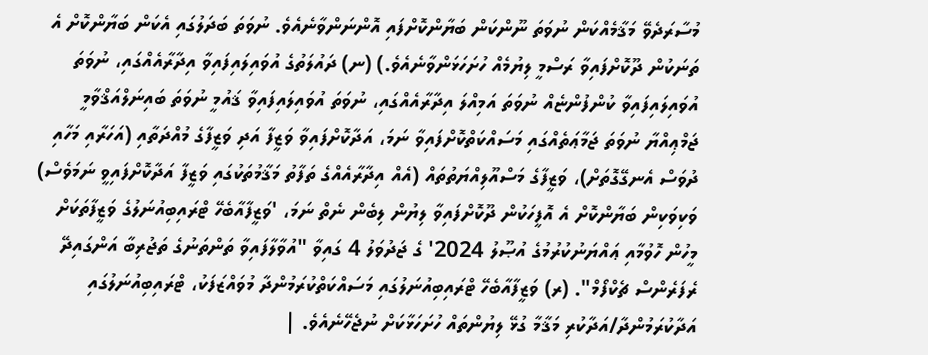މުސާރަދެވޭ މަޤާމެއްކަން ނުވަތަ ނޫންކަން ބަޔާންކޮށްފައި އޮންނަންވާނެއެވެ. ނުވަތަ ބަދަލުގައި އެކަން ބަޔާންކޮށް އެ ތަނަކުން ދޫކޮށްފައިވާ ރަސްމީ ލިޔުމެއް ހުށަހަޅަންވާނެއެވެ.) (ނ) ދައުލަތުގެ އުވައިލައިފައިވާ އިދާރާއެއްގައި، ނުވަތަ އުވައިލައިފައިވާ ކުންފުންޏެއް ނުވަތަ އަމިއްލަ އިދާރާއެއްގައި، ނުވަތަ އުވައިލައިފައިވާ ޤައުމީ ނުވަތަ ބައިނަލްއަޤްވާމީ ޖަމްޢިއްޔާ ނުވަތަ ޖަމާޢަތެއްގައި މަސައްކަތްކޮށްފައިވާ ނަމަ، އަދާކޮށްފައިވާ ވަޒީފާ އަދި ވަޒީފާގެ މުއްދަތާއި (އަހަރާއި މަހާއި ދުވަސް އެނގޭގޮތަށް)، ވަޒީފާގެ މަސްއޫލިއްޔަތުތައް (އެއް އިދާރާއެއްގެ ތަފާތު މަޤާމުތަކުގައި ވަޒީފާ އަދާކޮށްފައިވީ ނަމަވެސް) ވަކިވަކިން ބަޔާންކޮށް އެ އޮފީހަކުން ދޫކޮށްފައިވާ ލިޔުން ލިބެން ނެތް ނަމަ، 'ވަޒީފާއާބެހޭ ޓްރައިބިއުނަލުގެ ވަޒީފާތަކަށް މީހުން ހޮވުމާއި ޢައްޔަނުކުރުމުގެ އުޞޫލު 2024' ގެ ޖަދުވަލު 4 ގައިވާ "އުވާލާފައިވާ ތަންތަނުގެ ތަޖުރިބާ އަންގައިދޭ ރެފަރެންސް ޗެކްފޯމް". (ރ) ވަޒީފާއާބެހޭ ޓްރައިބިއުނަލުގައި މަސައްކަތްކުރަމުންދާ މުވައްޒަފަކު، ޓްރައިބިއުނަލުގައި އަދާކުރަމުންދާ/އަދާކުރި މަޤާމާ ގުޅޭ ލިޔުންތައް ހުށަހަޅާކަށް ނުޖެހޭނެއެވެ. |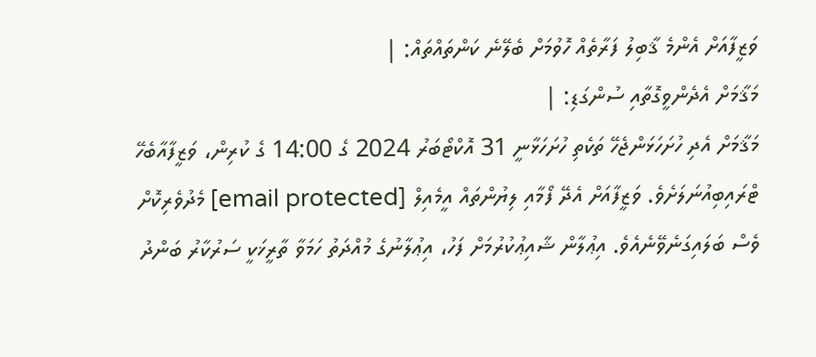ވަޒީފާއަށް އެންމެ ޤާބިލު ފަރާތެއް ހޮވުމަށް ބެލޭނެ ކަންތައްތައް: |
މަޤާމަށް އެދެންވީގޮތާއި ސުންގަޑި: |
މަޤާމަށް އެދި ހުށަހަޅަންޖެހޭ ތަކެތި ހުށަހަޅާނީ 31 އޮކްޓޯބަރު 2024 ގެ 14:00 ގެ ކުރިން، ވަޒީފާއާބެހޭ ޓްރައިބިއުނަލަށެވެ. ވަޒީފާއަށް އެދޭ ފޯމާއި ލިޔުންތައް އީމެއިލް [email protected] މެދުވެރިކޮށް ވެސް ބަލައިގަނެވޭނެއެވެ. އިޢުލާން ޝާއިޢުކުރުމަށް ފަހު، އިޢުލާނުގެ މުއްދަތު ހަމަވާ ތާރީޚަކީ ސަރުކާރު ބަންދު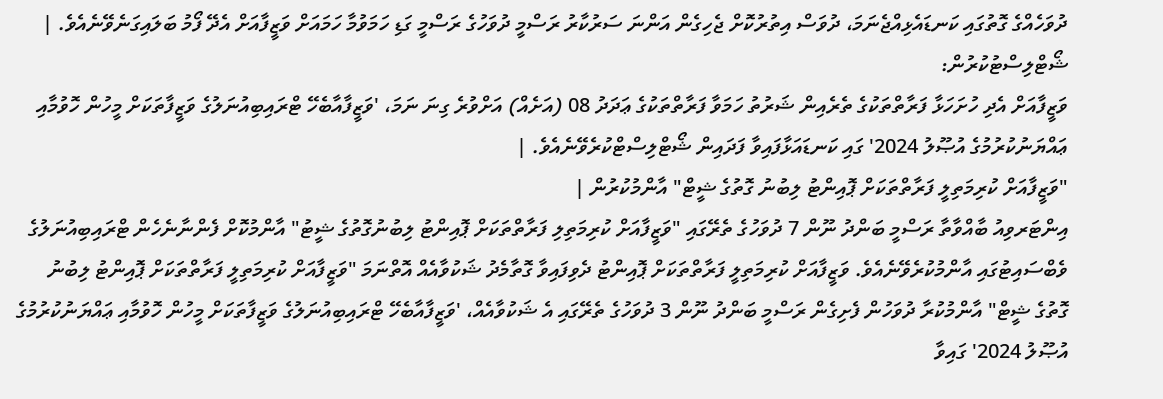ދުވަހެއްގެ ގޮތުގައި ކަނޑައެޅިއްޖެނަމަ، ދުވަސް އިތުރުކޮށް ޖެހިގެން އަންނަ ސަރުކާރު ރަސްމީ ދުވަހުގެ ރަސްމީ ގަޑި ހަމަވުމާ ހަމައަށް ވަޒީފާއަށް އެދޭ ފޯމު ބަލައިގަނެވޭނެއެވެ. |
ޝޯޓްލިސްޓުކުރުން:
ވަޒީފާއަށް އެދި ހުށަހަޅާ ފަރާތްތަކުގެ ތެރެއިން ޝަރުތު ހަމަވާ ފަރާތްތަކުގެ ޢަދަދު 08 (އަށެއް) އަށްވުރެ ގިނަ ނަމަ، 'ވަޒީފާއާބެހޭ ޓްރައިބިއުނަލުގެ ވަޒީފާތަކަށް މީހުން ހޮވުމާއި ޢައްޔަނުކުރުމުގެ އުޞޫލު 2024' ގައި ކަނޑައަޅާފައިވާ ފަދައިން ޝޯޓްލިސްޓްކުރެވޭނެއެވެ. |
"ވަޒީފާއަށް ކުރިމަތިލީ ފަރާތްތަކަށް ޕޮއިންޓު ލިބުނު ގޮތުގެ ޝީޓް" އާންމުކުރުން |
އިންޓަރވިއު ބާއްވާތާ ރަސްމީ ބަންދު ނޫން 7 ދުވަހުގެ ތެރޭގައި "ވަޒީފާއަށް ކުރިމަތިލި ފަރާތްތަކަށް ޕޮއިންޓު ލިބުނުގޮތުގެ ޝީޓު" އާންމުކޮށް ފެންނާނެހެން ޓްރައިބިއުނަލުގެ ވެބްސައިޓުގައި އާންމުކުރެވޭނެއެވެ. ވަޒީފާއަށް ކުރިމަތިލީ ފަރާތްތަކަށް ޕޮއިންޓު ދެވިފައިވާ ގޮތާމެދު ޝަކުވާއެއް އޮތްނަމަ "ވަޒީފާއަށް ކުރިމަތިލީ ފަރާތްތަކަށް ޕޮއިންޓު ލިބުނު ގޮތުގެ ޝީޓް" އާންމުކުރާ ދުވަހުން ފެށިގެން ރަސްމީ ބަންދު ނޫން 3 ދުވަހުގެ ތެރޭގައި އެ ޝަކުވާއެއް، 'ވަޒީފާއާބެހޭ ޓްރައިބިއުނަލުގެ ވަޒީފާތަކަށް މީހުން ހޮވުމާއި ޢައްޔަނުކުރުމުގެ އުޞޫލު 2024' ގައިވާ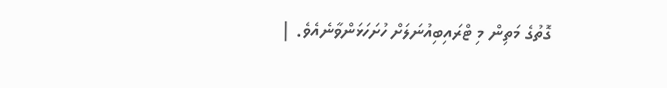ގޮތުގެ މަތިން މި ޓްރައިބިއުނަލަށް ހުށަހަޅަންވާނެއެވެ. |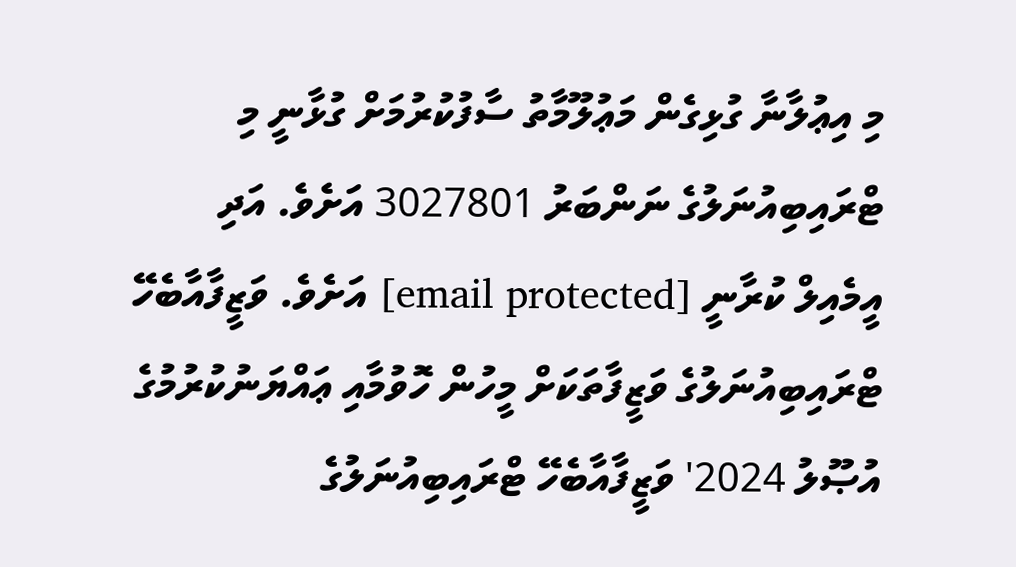މި އިޢުލާނާ ގުޅިގެން މަޢުލޫމާތު ސާފުކުރުމަށް ގުޅާނީ މި ޓްރައިބިއުނަލުގެ ނަންބަރު 3027801 އަށެވެ. އަދި އީމެއިލް ކުރާނީ [email protected] އަށެވެ. ވަޒީފާއާބެހޭ ޓްރައިބިއުނަލުގެ ވަޒީފާތަކަށް މީހުން ހޮވުމާއި ޢައްޔަނުކުރުމުގެ އުޞޫލު 2024' ވަޒީފާއާބެހޭ ޓްރައިބިއުނަލުގެ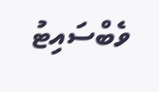ވެބްސައިޓު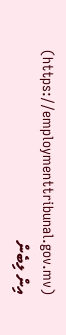(https://employmenttribunal.gov.mv) އިން ލިބެން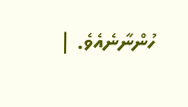ހުންނާނެއެވެ. |